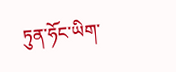ཏུན་ཧོང་ཡིག་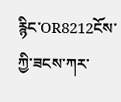རྙིང་OR8212ངོས་ཀྱི་ཟངས་ཀར་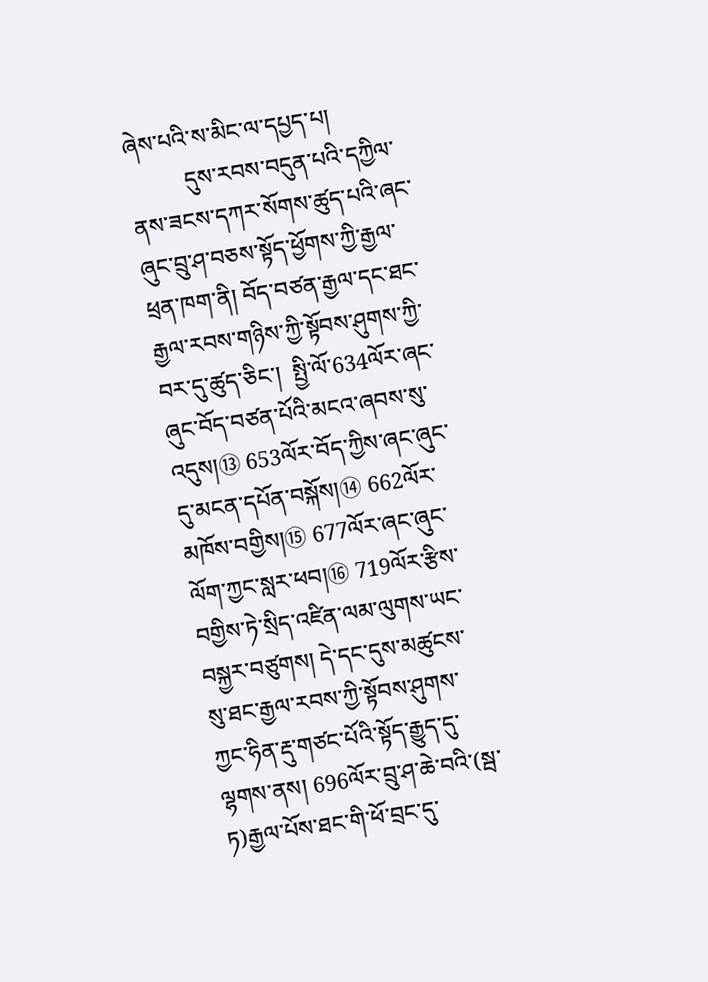ཞེས་པའི་ས་མིང་ལ་དཔྱད་པ།
          དུས་རབས་བདུན་པའི་དཀྱིལ་ནས་ཟངས་དཀར་སོགས་ཚུད་པའི་ཞང་ཞུང་བྲུ་ཤ་བཅས་སྟོད་ཕྱོགས་ཀྱི་རྒྱལ་ཕྲན་ཁག་ནི། བོད་བཙན་རྒྱལ་དང་ཐང་རྒྱལ་རབས་གཉིས་ཀྱི་སྟོབས་ཤུགས་ཀྱི་བར་དུ་ཚུད་ཅིང་།  སྤྱི་ལོ་634ལོར་ཞང་ཞུང་བོད་བཙན་པོའི་མངའ་ཞབས་སུ་འདུས།⑬ 653ལོར་བོད་ཀྱིས་ཞང་ཞུང་དུ་མངན་དཔོན་བསྐོས།⑭ 662ལོར་མཁོས་བགྱིས།⑮ 677ལོར་ཞང་ཞུང་ལོག་ཀྱང་སླར་ཕབ།⑯ 719ལོར་རྩིས་བགྱིས་ཏེ་སྲིད་འཛིན་ལམ་ལུགས་ཡང་བསྐྱར་བཙུགས། དེ་དང་དུས་མཚུངས་སུ་ཐང་རྒྱལ་རབས་ཀྱི་སྟོབས་ཤུགས་ཀྱང་ཧིན་རྡུ་གཙང་པོའི་སྟོད་རྒྱུད་དུ་ལྷགས་ནས། 696ལོར་བྲུ་ཤ་ཆེ་བའི་(སྦ་ཏ)རྒྱལ་པོས་ཐང་གི་ཕོ་བྲང་དུ་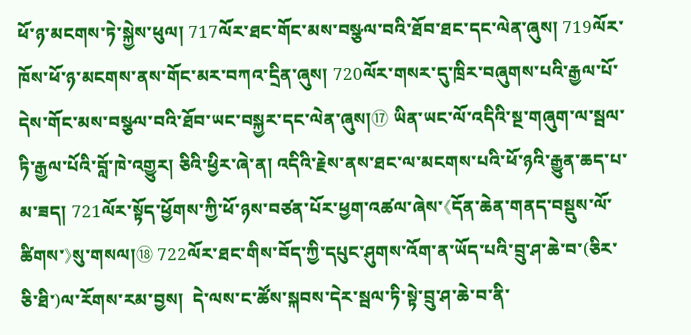ཕོ་ཉ་མངགས་ཏེ་སྐྱེས་ཕུལ། 717ལོར་ཐང་གོང་མས་བསྩལ་བའི་ཐོབ་ཐང་དང་ལེན་ཞུས། 719ལོར་ཁོས་ཕོ་ཉ་མངགས་ནས་གོང་མར་བཀའ་དྲིན་ཞུས། 720ལོར་གསར་དུ་ཁྲིར་བཞུགས་པའི་རྒྱལ་པོ་དེས་གོང་མས་བསྩལ་བའི་ཐོབ་ཡང་བསྐྱར་དང་ལེན་ཞུས།⑰ ཡིན་ཡང་ལོ་འདིའི་སྔ་གཞུག་ལ་སྦལ་ཏི་རྒྱལ་པོའི་བློ་ཁེ་འགྱུར། ཅིའི་ཕྱིར་ཞེ་ན། འདིའི་རྗེས་ནས་ཐང་ལ་མངགས་པའི་ཕོ་ཉའི་རྒྱུན་ཆད་པ་མ་ཟད། 721ལོར་སྟོད་ཕྱོགས་ཀྱི་ཕོ་ཉས་བཙན་པོར་ཕྱག་འཚལ་ཞེས་《དོན་ཆེན་གནད་བསྡུས་ལོ་ཚིགས་》སུ་གསལ།⑱ 722ལོར་ཐང་གིས་བོད་ཀྱི་དཔུང་ཤུགས་འོག་ན་ཡོད་པའི་བྲུ་ཤ་ཆེ་བ་(ཅིར་ཅི་ཐི་)ལ་རོགས་རམ་བྱས།  དེ་ལས་ང་ཚོས་སྐབས་དེར་སྦལ་ཏི་སྟེ་བྲུ་ཤ་ཆེ་བ་ནི་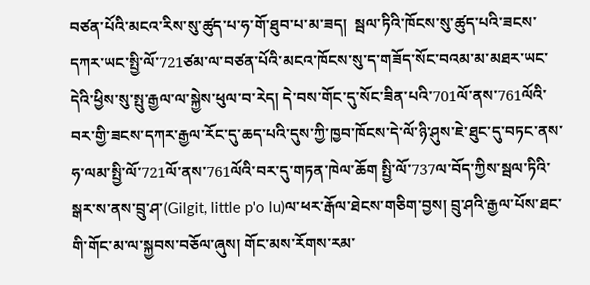བཙན་པོའི་མངའ་རིས་སུ་ཚུད་པ་ཧ་གོ་ཐུབ་པ་མ་ཟད།  སྦལ་ཏིའི་ཁོངས་སུ་ཚུད་པའི་ཟངས་དཀར་ཡང་སྤྱི་ལོ་721ཙམ་ལ་བཙན་པོའི་མངའ་ཁོངས་སུ་ད་གཟོད་སོང་བའམ་མ་མཐར་ཡང་དེའི་ཕྱིས་སུ་སྤུ་རྒྱལ་ལ་སྐྱེས་ཕུལ་བ་རེད། དེ་བས་གོང་དུ་སོང་ཟིན་པའི་701ལོ་ནས་761ལོའི་བར་གྱི་ཟངས་དཀར་རྒྱལ་རོང་དུ་ཆད་པའི་དུས་ཀྱི་ཁྱབ་ཁོངས་དེ་ལོ་ཉི་ཤུས་ཇེ་ཐུང་དུ་བཏང་ནས་ཧ་ལམ་སྤྱི་ལོ་721ལོ་ནས་761ལོའི་བར་དུ་གཏན་ཁེལ་ཆོག སྤྱི་ལོ་737ལ་བོད་ཀྱིས་སྦལ་ཏིའི་སྒར་ས་ནས་བྲུ་ཤ་(Gilgit, little p'o lu)ལ་ཕར་རྒོལ་ཐེངས་གཅིག་བྱས། བྲུ་ཤའི་རྒྱལ་པོས་ཐང་གི་གོང་མ་ལ་སྐྱབས་བཅོལ་ཞུས། གོང་མས་རོགས་རམ་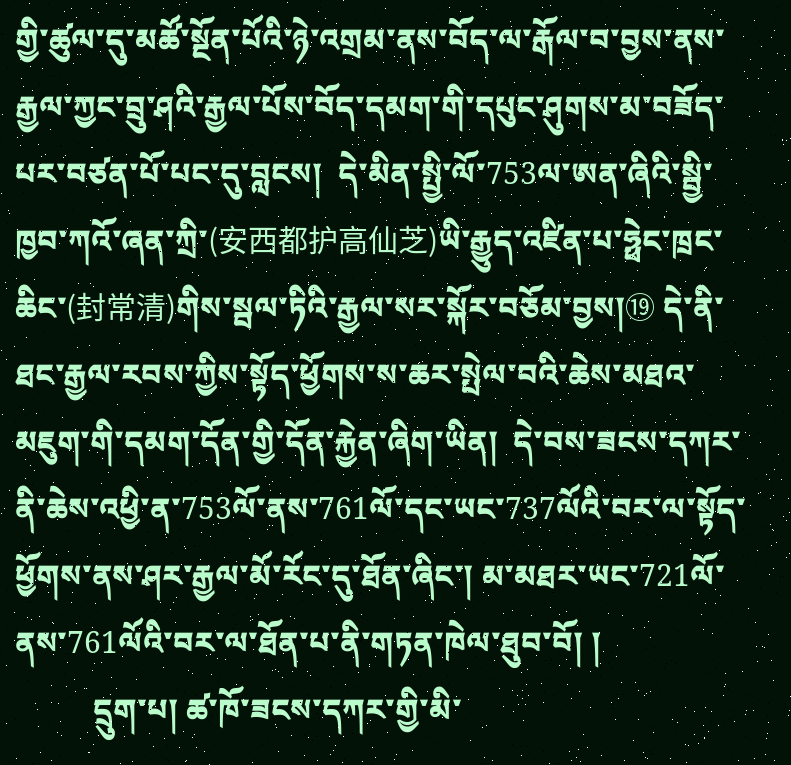གྱི་ཚུལ་དུ་མཚོ་སྔོན་པོའི་ཉེ་འགྲམ་ནས་བོད་ལ་རྒོལ་བ་བྱས་ནས་རྒྱལ་ཀྱང་བྲུ་ཤའི་རྒྱལ་པོས་བོད་དམག་གི་དཔུང་ཤུགས་མ་བཟོད་པར་བཙན་པོ་པང་དུ་བླངས།  དེ་མིན་སྤྱི་ལོ་753ལ་ཨན་ཞིའི་སྦྱི་ཁྱབ་ཀའོ་ཞན་ཀྲི་(安西都护高仙芝)ཡི་རྒྱུད་འཛིན་པ་ཧྥེང་ཁྲང་ཆིང་(封常清)གིས་སྦལ་ཏིའི་རྒྱལ་སར་སྐོར་བཅོམ་བྱས།⑲ དེ་ནི་ཐང་རྒྱལ་རབས་ཀྱིས་སྟོད་ཕྱོགས་ས་ཆར་སྤེལ་བའི་ཆེས་མཐའ་མཇུག་གི་དམག་དོན་གྱི་དོན་རྐྱེན་ཞིག་ཡིན།  དེ་བས་ཟངས་དཀར་ནི་ཆེས་འཕྱི་ན་753ལོ་ནས་761ལོ་དང་ཡང་737ལོའི་བར་ལ་སྟོད་ཕྱོགས་ནས་ཤར་རྒྱལ་མོ་རོང་དུ་ཐོན་ཞིང་། མ་མཐར་ཡང་721ལོ་ནས་761ལོའི་བར་ལ་ཐོན་པ་ནི་གཏན་ཁེལ་ཐུབ་བོ། །
          དྲུག་པ། ཚ་ཁོ་ཟངས་དཀར་གྱི་མི་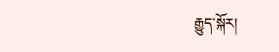རྒྱུད་སྐོར།